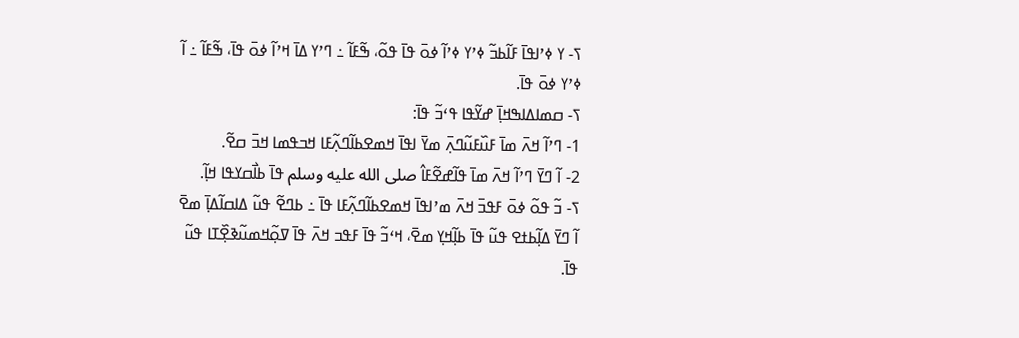ߖ- ߌ ߦߴߊߟߊ߫ ߓߊ߬ߕߏ߬ ߦߴߌ ߦߴߊ߬ ߦߋ߫ ߟߊ߫ ߟߋ߬، ߒ߬ߓߊ߬ ߸ ߣߴߌ ߡߊ߫ ߞߴߊ߬ ߦߋ߫ ߟߊ߫، ߒ߬ߓߊ߬ ߸ ߊ߬ ߦߴߌ ߦߋ߫ ߟߊ߫.
ߖ- ߛߘߊߡߊߒߞߊ߲߫ ߝߌ߬ߟߊ ߟߵߏ߬ ߟߊ߫:
1- ߣߴߊ߬ ߞߍ߫ ߘߊ߫ ߓߎ߰ߓߎ߬ߣߍ߲߫ ߘߌ߫ ߊߟߊ߫ ߞߘߐߕߊ߬ߣߍ߲߬ߓߊ ߞߏߟߘߊ ߞߏ߫ ߛߐ߬.
2- ߊ߬ ߣߌ߫ ߣߴߊ߬ ߞߍ߫ ߘߊ߫ ߟߊ߬ߝߐ߬ߓߊ߮ صلى الله عليه وسلم ߟߊ߫ ߕߊ߯ߛߌߟߊ ߞߊ߲߬.
ߖ- ߏ߬ ߟߋ߬ ߦߋ߫ ߓߟߏ߫ ߞߍ߫ ߘߴߊߟߊ߫ ߞߘߐߕߊ߬ߣߍ߲߬ߓߊ ߟߊ߫ ߸ ߕߣߐ߬ ߟߎ߬ ߡߊߛߊ߬ߡߊ߲߫ ߘߐ߫ ߊ߬ ߣߌ߫ ߡߊ߲߬ߕߙߐ ߟߎ߬ ߟߊ߫ ߕߊ߲߬ߞߌ߲ ߘߐ߫، ߞߵߏ߬ ߟߊ߫ ߓߟߏ ߞߍ߫ ߟߊ߫ ߜߋ߲߬ߞߘߎ߬ߢߐ߲߰ߠߊ ߟߎ߬ ߟߊ߫.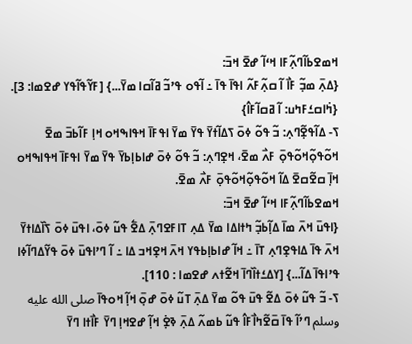ߞߘߐߕߊ߬ߣߍ߲߬ߓߊ ߞߵߊ߬ ߝߐ߫ ߞߏ߫:
{ߡߍ߲߫ ߘߏ߲߬ ߓߊ߯ ߊ߬ ߛߍ߲߬ߓߍ߬ ߊߟߊ߫ ߟߊ߫ ߸ ߊ߬ߟߋ ߟߴߏ߬ ߥߊ߬ߛߊ ߘߌ߫...} [ߓߌ߬ߟߊ߬ߟߌ ߝߐߘߊ: 3].
{ߤ߭ߊߛߑߓߤߎ: ߊ߬ ߥߛߊ߬ߓߊ߮}
ߖ- ߡߊ߬ߟߐ߲߬ߣߍ߲: ߏ߬ ߟߋ߬ ߦߋ߫ ߖߡߊ߬ߙߌ߫ ߟߌ߫ ߘߌ߫ ߊߟߓߊ߫ ߞߟߊߒߞߋ ߞߊ߲ ߓߊ߬ߕߏ߫ ߘߐ߫ ߞߋ߬ߟߋ߲߬ߞߋ߬ߟߋ߲߫ ߓߍ߯ ߘߐ߫، ߞߐ߲ߣߍ߲: ߏ߬ ߟߋ߬ ߦߋ߫ ߝߊߕߊ߲ߕߌ߫ ߟߌ߫ ߘߌ߫ ߊߟߓߊ߫ ߞߟߊߒߞߋ ߞߊ߲߫ ߛߐ߬ߛߐ߫ ߡߊ߬ ߞߋ߬ߟߋ߲߬ߞߋ߬ߟߋ߲߫ ߓߍ߯ ߘߐ߫.
ߞߘߐߕߊ߬ߣߍ߲߬ߓߊ ߞߵߊ߬ ߝߐ߫ ߞߏ߫:
{ߊߟߎ߫ ߞߍ߫ ߘߊ߫ ߡߊ߲߬ߕߏ߲߬ ߤߙߊߡߊ ߘߌ߫ ߡߍ߲ ߠߊߓߐߣߍ߲߫ ߡߐ߱ ߟߎ߬ ߦߋ߫، ߊߟߎ߫ ߦߋ߫ ߖߊ߰ߡߊߙߌ߫ ߞߍ߫ ߟߊ߫ ߡߊߟߐ߲ߣߍ߲ ߠߊ߫ ߸ ߞߊ߬ ߝߊߕߊ߲ߕߟߌ ߞߍ߫ ߞߐ߲ߞߏ ߡߊ ߸ ߊ߬ ߣߴߊߟߎ߫ ߦߋ߫ ߟߌ߬ߡߣߊ߬ߦߊ ߟߴߊߟߊ߫ ߡߊ߬...} [ߌߡߑߙߊ߰ߣߊ߫ ߞߐ߬ߙߍ ߝߐߘߊ : 110].
ߖ- ߏ߬ ߟߎ߬ ߦߋ߫ ߡߐ߬ ߟߎ߫ ߟߋ߬ ߘߌ߫ ߡߍ߲߫ ߠߎ߬ ߦߋ߫ ߝߋ߲߫ ߞߊ߲߬ ߞߋߟߊ߫ صلى الله عليه وسلم ߣߴߊ߬ ߟߊ߫ ߛ߫ߐ߬ߤߊ߯ߓߊ߮ ߟߎ߬ ߕߘߍ߬ ߡߍ߲߫ ߢߐ߲߭ ߞߊ߲߬ ߝߐߞߊ߲ ߣߌ߫ ߓߊ߯ߙߊ ߣߌ߫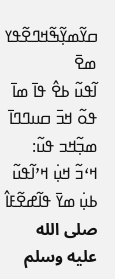ߛߌ߬ߘߌ߲߬ߒ߬ߞߣߐ߬ߟߌ ߘߐ߫
ߊ߬ߟߎ߬ ߕߐ߮ ߟߊ߫ ߘߊ߫ ߟߋ߬ ߞߏ߫ ߛߎߣߣߊ߫ ߘߏ߲߬ߞߏ ߟߎ߬:
ߞߵߏ߬ ߞߎ߲߭ ߞߴߊ߬ߟߎ߬ ߕߎ߲߭ ߘߌ߫ ߟߊ߬ߝߐ߬ߓߊ߮ صلى الله عليه وسلم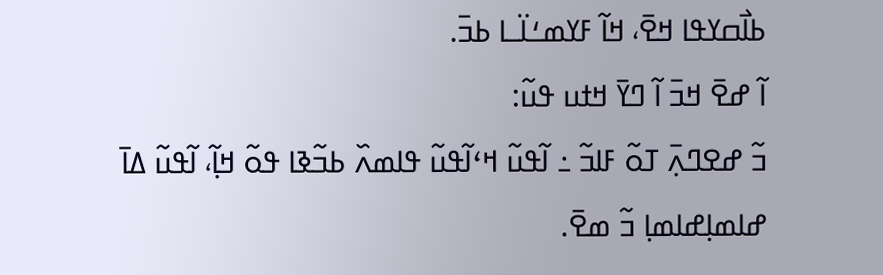ߕߊ߯ߛߌߟߊ ߞߐ߫، ߞߊ߬ ߓߌߘߑߊ߳ߺߊ ߕߏ߫.
ߊ߬ ߝߐ߫ ߞߏ߫ ߊ߬ ߣߌ߫ ߞߙߎ ߟߎ߬:
ߏ߬ ߝߐߣߍ߲߫ ߠߋ߬ ߓߊߏ߬ ߸ ߊ߬ߟߎ߬ ߞߵߊ߬ߟߎ߬ ߟߊߘߍ߰ ߕߏ߬ߢߊ ߟߋ߬ ߞߊ߲߬، ߊ߬ߟߎ߬ ߡߊ߫ ߝߊߘߊ߲ߝߊߘߊ߲ ߏ߬ ߘߐ߫.